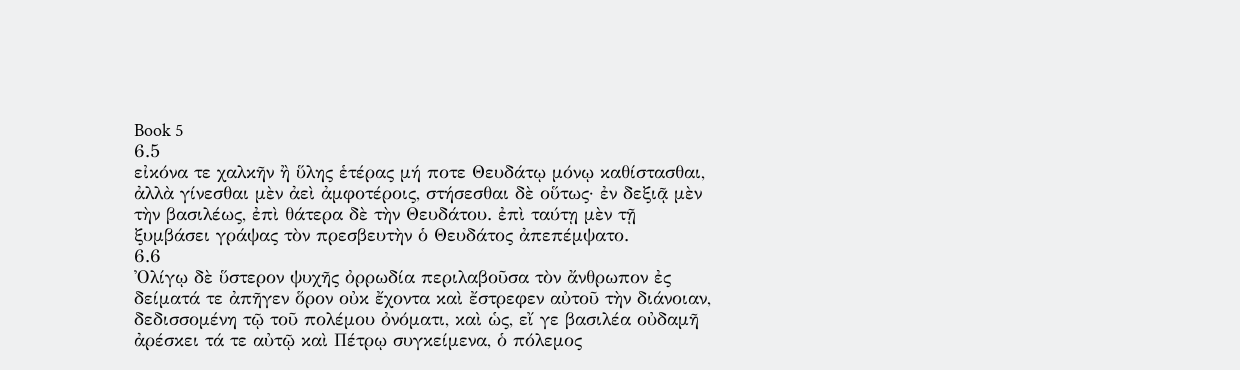Book 5
6.5
εἰκόνα τε χαλκῆν ἢ ὕλης ἑτέρας μή ποτε Θευδάτῳ μόνῳ καθίστασθαι, ἀλλὰ γίνεσθαι μὲν ἀεὶ ἀμφοτέροις, στήσεσθαι δὲ οὕτως· ἐν δεξιᾷ μὲν τὴν βασιλέως, ἐπὶ θάτερα δὲ τὴν Θευδάτου. ἐπὶ ταύτῃ μὲν τῇ ξυμβάσει γράψας τὸν πρεσβευτὴν ὁ Θευδάτος ἀπεπέμψατο.
6.6
Ὀλίγῳ δὲ ὕστερον ψυχῆς ὀρρωδία περιλαβοῦσα τὸν ἄνθρωπον ἐς δείματά τε ἀπῆγεν ὅρον οὐκ ἔχοντα καὶ ἔστρεφεν αὐτοῦ τὴν διάνοιαν, δεδισσομένη τῷ τοῦ πολέμου ὀνόματι, καὶ ὡς, εἴ γε βασιλέα οὐδαμῆ ἀρέσκει τά τε αὐτῷ καὶ Πέτρῳ συγκείμενα, ὁ πόλεμος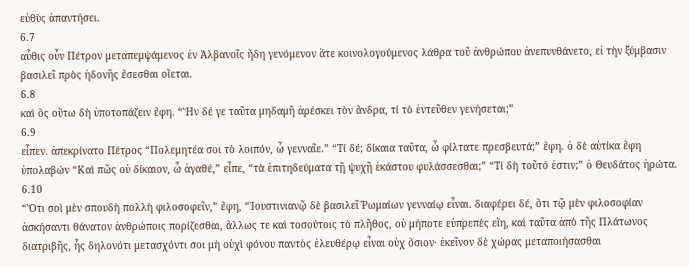εὐθὺς ἀπαντήσει.
6.7
αὖθις οὖν Πέτρον μεταπεμψάμενος ἐν Ἀλβανοῖς ἤδη γενόμενον ἅτε κοινολογούμενος λάθρα τοῦ ἀνθρώπου ἀνεπυνθάνετο, εἰ τὴν ξύμβασιν βασιλεῖ πρὸς ἡδονῆς ἔσεσθαι οἴεται.
6.8
καὶ ὃς οὕτω δὴ ὑποτοπάζειν ἔφη. “Ἢν δέ γε ταῦτα μηδαμῆ ἀρέσκει τὸν ἄνδρα, τί τὸ ἐντεῦθεν γενήσεται;”
6.9
εἶπεν. ἀπεκρίνατο Πέτρος “Πολεμητέα σοι τὸ λοιπόν, ὦ γενναῖε.” “Τί δέ; δίκαια ταῦτα, ὦ φίλτατε πρεσβευτά;” ἔφη. ὁ δὲ αὐτίκα ἔφη ὑπολαβών “Καὶ πῶς οὐ δίκαιον, ὦ ἀγαθέ,” εἶπε, “τὰ ἐπιτηδεύματα τῇ ψυχῇ ἑκάστου φυλάσσεσθαι;” “Τί δὴ τοῦτό ἐστιν;” ὁ Θευδάτος ἠρώτα.
6.10
“Ὅτι σοὶ μὲν σπουδὴ πολλὴ φιλοσοφεῖν,” ἔφη, “Ἰουστινιανῷ δὲ βασιλεῖ Ῥωμαίων γενναίῳ εἶναι. διαφέρει δέ, ὅτι τῷ μὲν φιλοσοφίαν ἀσκήσαντι θάνατον ἀνθρώποις πορίζεσθαι, ἄλλως τε καὶ τοσούτοις τὸ πλῆθος, οὐ μήποτε εὐπρεπὲς εἴη, καὶ ταῦτα ἀπὸ τῆς Πλάτωνος διατριβῆς, ἧς δηλονότι μετασχόντι σοι μὴ οὐχὶ φόνου παντὸς ἐλευθέρῳ εἶναι οὐχ ὅσιον· ἐκεῖνον δὲ χώρας μεταποιήσασθαι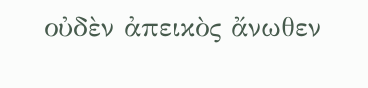οὐδὲν ἀπεικὸς ἄνωθεν